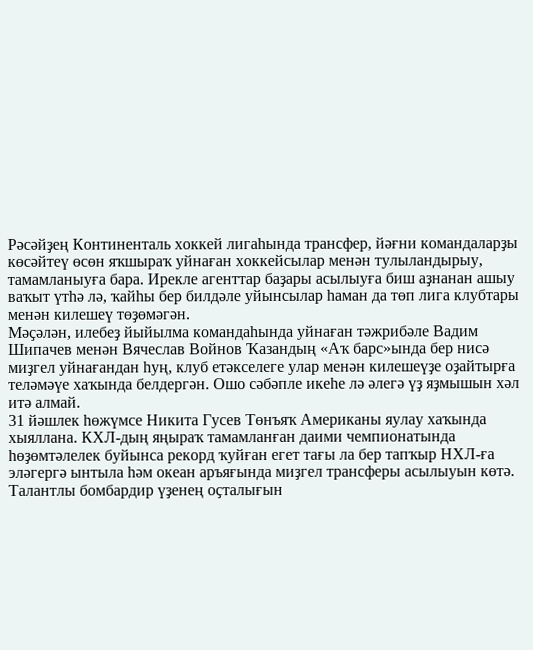Рәсәйҙең Континенталь хоккей лигаһында трансфер, йәғни командаларҙы көсәйтеү өсөн яҡшыраҡ уйнаған хоккейсылар менән тулыландырыу, тамамланыуға бара. Ирекле агенттар баҙары асылыуға биш аҙнанан ашыу ваҡыт үтһә лә, ҡайһы бер билдәле уйынсылар һаман да төп лига клубтары менән килешеү төҙөмәгән.
Мәҫәлән, илебеҙ йыйылма командаһында уйнаған тәжрибәле Вадим Шипачев менән Вячеслав Войнов Ҡазандың «Аҡ барс»ында бер нисә миҙгел уйнағандан һуң, клуб етәкселеге улар менән килешеүҙе оҙайтырға теләмәүе хаҡында белдергән. Ошо сәбәпле икеһе лә әлегә үҙ яҙмышын хәл итә алмай.
31 йәшлек һөжүмсе Никита Гусев Төнъяҡ Американы яулау хаҡында хыяллана. КХЛ-дың яңыраҡ тамамланған даими чемпионатында һөҙөмтәлелек буйынса рекорд ҡуйған егет тағы ла бер тапҡыр НХЛ-ға эләгергә ынтыла һәм океан аръяғында миҙгел трансферы асылыуын көтә. Талантлы бомбардир үҙенең оҫталығын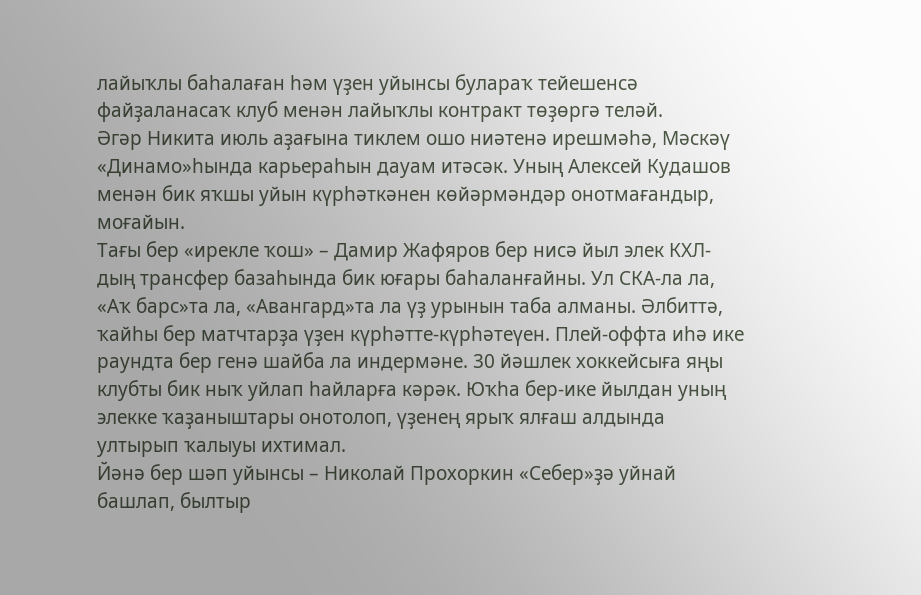лайыҡлы баһалаған һәм үҙен уйынсы булараҡ тейешенсә файҙаланасаҡ клуб менән лайыҡлы контракт төҙөргә теләй.
Әгәр Никита июль аҙағына тиклем ошо ниәтенә ирешмәһә, Мәскәү «Динамо»һында карьераһын дауам итәсәк. Уның Алексей Кудашов менән бик яҡшы уйын күрһәткәнен көйәрмәндәр онотмағандыр, моғайын.
Тағы бер «ирекле ҡош» – Дамир Жафяров бер нисә йыл элек КХЛ-дың трансфер базаһында бик юғары баһаланғайны. Ул СКА-ла ла, «Аҡ барс»та ла, «Авангард»та ла үҙ урынын таба алманы. Әлбиттә, ҡайһы бер матчтарҙа үҙен күрһәтте-күрһәтеүен. Плей-оффта иһә ике раундта бер генә шайба ла индермәне. 30 йәшлек хоккейсыға яңы клубты бик ныҡ уйлап һайларға кәрәк. Юҡһа бер-ике йылдан уның элекке ҡаҙаныштары онотолоп, үҙенең ярыҡ ялғаш алдында ултырып ҡалыуы ихтимал.
Йәнә бер шәп уйынсы – Николай Прохоркин «Себер»ҙә уйнай башлап, былтыр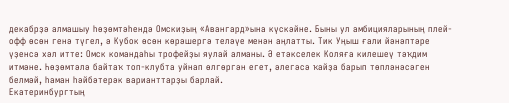декабрҙә алмашыу һөҙөмтәһендә Омскиҙың «Авангард»ына күскәйне. Быны ул амбицияларының плей-офф өсөн генә түгел, ә Кубок өсөн көрәшергә теләүе менән аңлатты. Тик Уңыш ғали йәнәптәре үҙенсә хәл итте: Омск командаһы трофейҙы яулай алманы. Ә етәкселек Коляға килешеү тәҡдим итмәне. Һөҙөмтәлә байтаҡ топ-клубта уйнап өлгөргән егет, әлегәсә ҡайҙа барып төпләнәсәген белмәй, һаман һәйбәтерәк варианттарҙы барлай.
Екатеринбургтың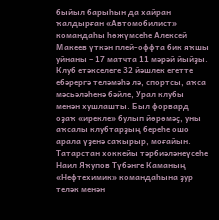быйыл барыһын да хайран ҡалдырған «Автомобилист» командаһы һөжүмсеһе Алексей Макеев үткән плей-оффта бик яҡшы уйнаны – 17 матчта 11 мәрәй йыйҙы. Клуб етәкселеге 32 йәшлек егетте ебәрергә теләмәһә лә, спортсы, аҡса мәсьәләһенә бәйле, Урал клубы менән хушлашты. Был форвард оҙаҡ «ирекле» булып йөрөмәҫ, уны аҡсалы клубтарҙың береһе ошо арала үҙенә саҡырыр, моғайын.
Татарстан хоккейы тәрбиәләнеүсеһе Наил Яҡупов Түбәнге Каманың «Нефтехимик» командаһына ҙур теләк менән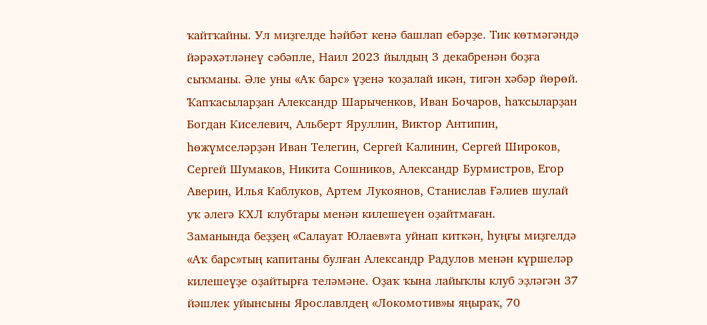ҡайтҡайны. Ул миҙгелде һәйбәт кенә башлап ебәрҙе. Тик көтмәгәндә йәрәхәтләнеү сәбәпле, Наил 2023 йылдың 3 декабренән боҙға сыҡманы. Әле уны «Аҡ барс» үҙенә ҡоҙалай икән, тигән хәбәр йөрөй.
Ҡапҡасыларҙан Александр Шарыченков, Иван Бочаров, һаҡсыларҙан Богдан Киселевич, Альберт Яруллин, Виктор Антипин, һөжүмселәрҙән Иван Телегин, Сергей Калинин, Сергей Широков, Сергей Шумаков, Никита Сошников, Александр Бурмистров, Егор Аверин, Илья Каблуков, Артем Лукоянов, Станислав Ғәлиев шулай уҡ әлегә КХЛ клубтары менән килешеүен оҙайтмаған.
Заманында беҙҙең «Салауат Юлаев»та уйнап киткән, һуңғы миҙгелдә «Аҡ барс»тың капитаны булған Александр Радулов менән күршеләр килешеүҙе оҙайтырға теләмәне. Оҙаҡ ҡына лайыҡлы клуб эҙләгән 37 йәшлек уйынсыны Ярославлдең «Локомотив»ы яңыраҡ, 70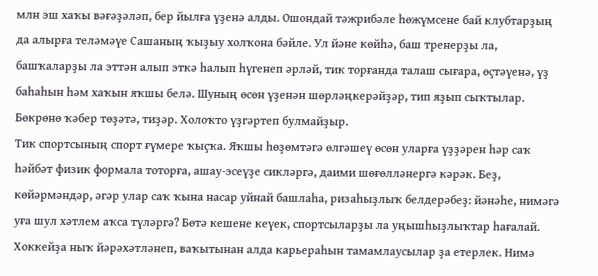млн эш хаҡы вәғәҙәләп, бер йылға үҙенә алды. Ошондай тәжрибәле һөжүмсене бай клубтарҙың да алырға теләмәүе Сашаның ҡыҙыу холҡона бәйле. Ул йәне көйһә, баш тренерҙы ла, башҡаларҙы ла эттән алып эткә һалып һүгенеп әрләй, тик торғанда талаш сығара, өҫтәүенә, үҙ баһаһын һәм хаҡын яҡшы белә. Шуның өсөн үҙенән шөрләңкерәйҙәр, тип яҙып сыҡтылар. Бөкрөнө ҡәбер төҙәтә, тиҙәр. Холоҡто үҙгәртеп булмайҙыр.
Тик спортсының спорт ғүмере ҡыҫҡа. Яҡшы һөҙөмтәгә өлгәшеү өсөн уларға үҙҙәрен һәр саҡ һәйбәт физик формала тоторға, ашау-эсеүҙе сикләргә, даими шөғөлләнергә кәрәк. Беҙ, көйәрмәндәр, әгәр улар саҡ ҡына насар уйнай башлаһа, ризаһыҙлыҡ белдерәбеҙ: йәнәһе, нимәгә уға шул хәтлем аҡса түләргә? Бөтә кешене кеүек, спортсыларҙы ла уңышһыҙлыҡтар һағалай. Хоккейҙа ныҡ йәрәхәтләнеп, ваҡытынан алда карьераһын тамамлаусылар ҙа етерлек. Нимә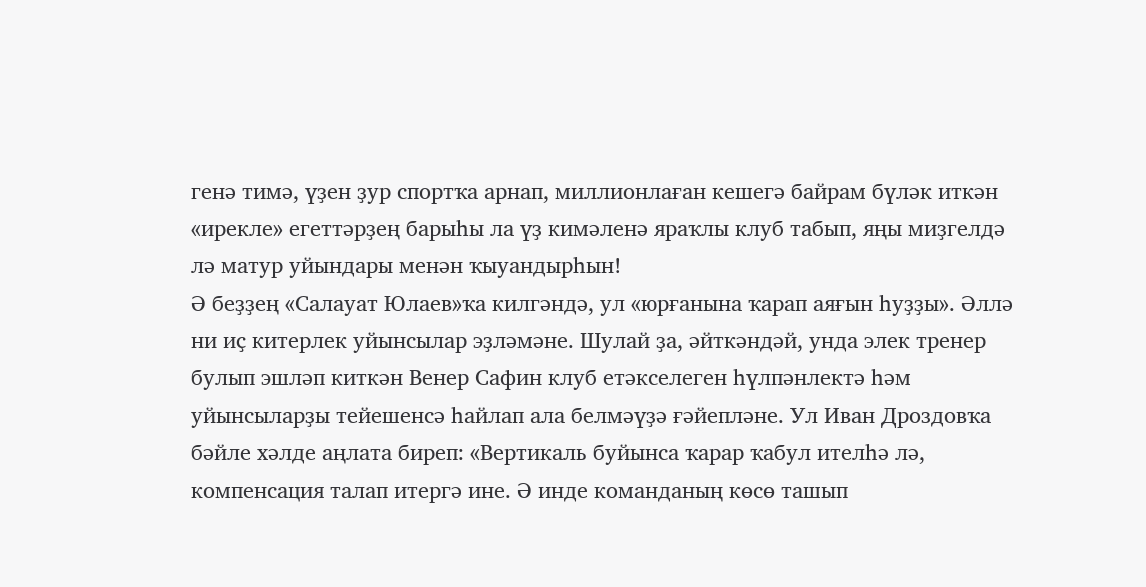генә тимә, үҙен ҙур спортҡа арнап, миллионлаған кешегә байрам бүләк иткән «ирекле» егеттәрҙең барыһы ла үҙ кимәленә яраҡлы клуб табып, яңы миҙгелдә лә матур уйындары менән ҡыуандырһын!
Ә беҙҙең «Салауат Юлаев»ҡа килгәндә, ул «юрғанына ҡарап аяғын һуҙҙы». Әллә ни иҫ китерлек уйынсылар эҙләмәне. Шулай ҙа, әйткәндәй, унда элек тренер булып эшләп киткән Венер Сафин клуб етәкселеген һүлпәнлектә һәм уйынсыларҙы тейешенсә һайлап ала белмәүҙә ғәйепләне. Ул Иван Дроздовҡа бәйле хәлде аңлата биреп: «Вертикаль буйынса ҡарар ҡабул ителһә лә, компенсация талап итергә ине. Ә инде команданың көсө ташып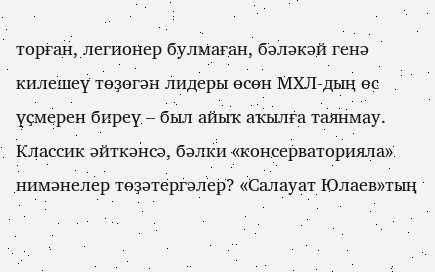торған, легионер булмаған, бәләкәй генә килешеү төҙөгән лидеры өсөн МХЛ-дың өс үҫмерен биреү – был айыҡ аҡылға таянмау. Классик әйткәнсә, бәлки «консерваторияла» нимәнелер төҙәтергәлер? «Салауат Юлаев»тың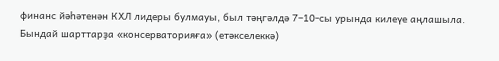финанс йәһәтенән КХЛ лидеры булмауы, был тәңгәлдә 7–10-сы урында килеүе аңлашыла. Бындай шарттарҙа «консерваторияға» (етәкселеккә)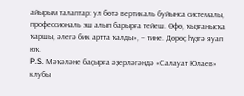айырым талаптар: ул бөтә вертикаль буйынса системалы, профессиональ эш алып барырға тейеш. Өфө, ҡыҙғанысҡа ҡаршы, әлегә бик артта ҡалды», – тине. Дөрөҫ һүҙгә яуап юҡ.
P.S. Мәҡәләне баҫырға әҙерләгәндә «Салауат Юлаев» клубы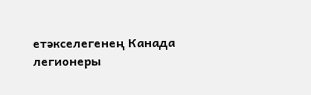етәкселегенең Канада легионеры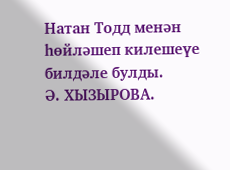Натан Тодд менән һөйләшеп килешеүе билдәле булды.
Ә. ХЫЗЫРОВА.